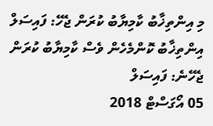މި އިންތިޚާބު ކާމިޔާބު ކުރަން ޖެހޭ: ފައިސަލް
އިންތިޚާބު ކޮންމެހެން ވެސް ކާމިޔާބު ކުރަން ޖެހޭނެ: ފައިސަލް
05 އޯގަސްޓް 2018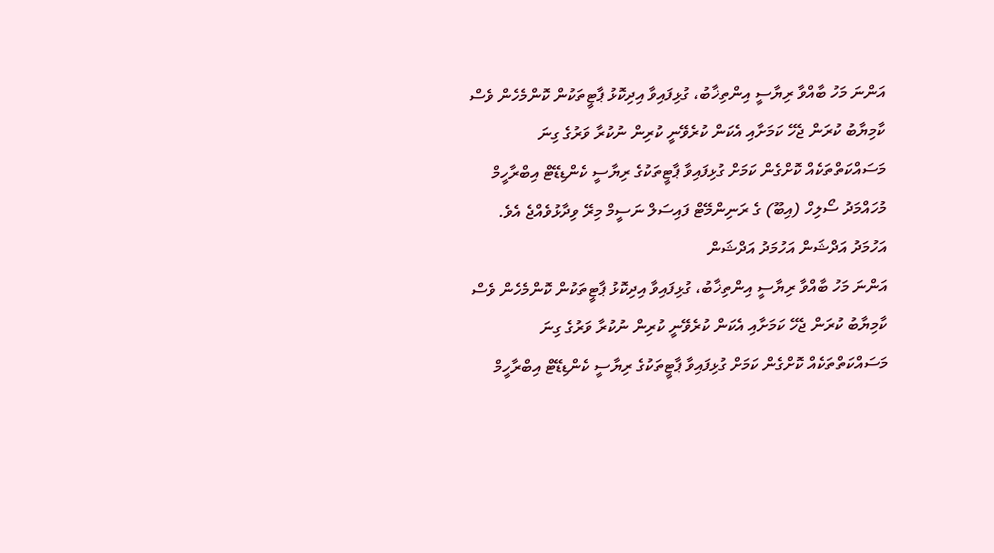އަންނަ މަހު ބާއްވާ ރިޔާސީ އިންތިޚާބު، ގުޅިފައިވާ އިދިކޮޅު ޕާޓީތަކުން ކޮންމެހެން ވެސް ކާމިޔާބު ކުރަން ޖެހޭ ކަމަށާއި އެކަން ކުރެވޭނީ ކުރިން ނުކުރާ ވަރުގެ ގިނަ މަސައްކަތްތަކެއް ކޮށްގެން ކަމަށް ގުޅިފައިވާ ޕާޓީތަކުގެ ރިޔާސީ ކެންޑިޑޭޓް އިބްރާހީމް މުހައްމަދު ސޯލިހް (އިބޫ) ގެ ރަނިންމޭޓް ފައިސަލް ނަސީމް މިރޭ ވިދާޅުވެއްޖެ އެވެ.
އަހުމަދު އަދްޝަން އަހުމަދު އަދްޝަން
އަންނަ މަހު ބާއްވާ ރިޔާސީ އިންތިޚާބު، ގުޅިފައިވާ އިދިކޮޅު ޕާޓީތަކުން ކޮންމެހެން ވެސް ކާމިޔާބު ކުރަން ޖެހޭ ކަމަށާއި އެކަން ކުރެވޭނީ ކުރިން ނުކުރާ ވަރުގެ ގިނަ މަސައްކަތްތަކެއް ކޮށްގެން ކަމަށް ގުޅިފައިވާ ޕާޓީތަކުގެ ރިޔާސީ ކެންޑިޑޭޓް އިބްރާހީމް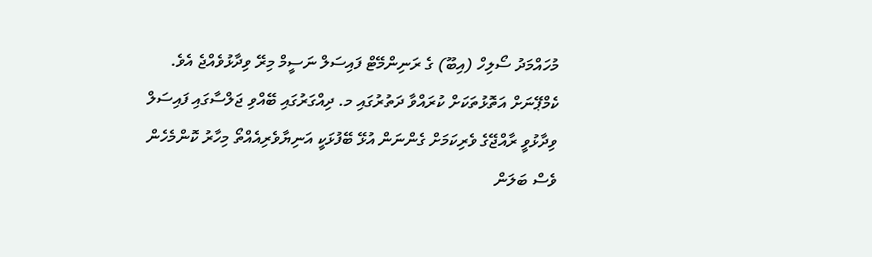މުހައްމަދު ސޯލިހް (އިބޫ) ގެ ރަނިންމޭޓް ފައިސަލް ނަސީމް މިރޭ ވިދާޅުވެއްޖެ އެވެ.
ކެމްޕޭނަށް އަތޮޅުތަކަށް ކުރައްވާ ދަތުރުގައި މ. ދިއްގަރުގައި ބޭއްވި ޖަލްސާގައި ފައިސަލް ވިދާޅުވީ ރާއްޖޭގެ ވެރިކަމަށް ގެންނަން އުޅޭ ބޭފުޅަކީ އަނިޔާވެރިއެއްތޯ މިހާރު ކޮންމެހެން ވެސް ބަލަން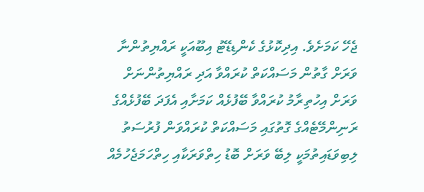ޖެހޭ ކަމަށެވެ. އިދިކޮޅުގެ ކެންޑިޑޭޓު އިބޫއަކީ ރައްޔިތުންނާ ވަރަށް ގާތުން މަސައްކަތް ކުރައްވާ އަދި ރައްޔިތުންނަށް ވަރަށް އިހުތިރާމު ކުރައްވާ ބޭފުޅެއް ކަމަށާއި އެފަދަ ބޭފުޅެއްގެ ރަނިންމޭޓެއްގެ ގޮތުގައި މަސައްކަތް ކުރައްވަން ފުރުސަތު ލިބިވަޑައިތުމަކީ ލިބޭ ވަރަށް ބޮޑު ހިތްވަރަކާއި ހިތްހަމަޖެހުމެއް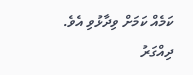ކަމެއް ކަމަށް ވިދާޅުވި އެވެ.
ދިއްގަރު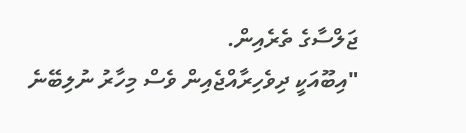ޖަލްސާގެ ތެރެއިން.
"އިބޫއަކީ ދިވެހިރާއްޖެއިން ވެސް މިހާރު ނުލިބޭނެ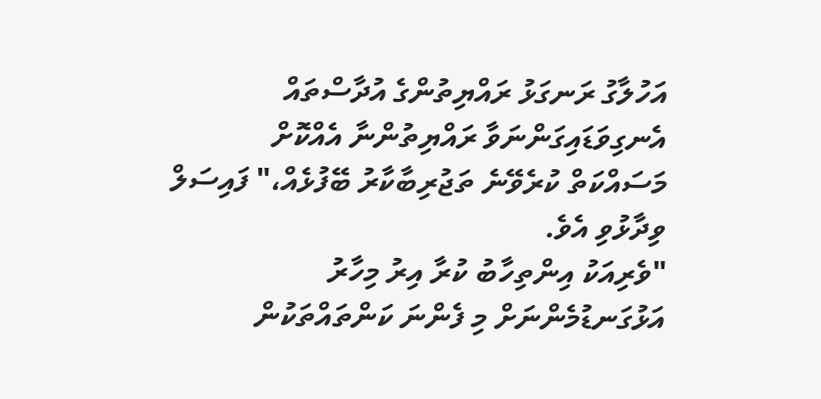އަހުލާގު ރަނގަޅު ރައްޔިތުންގެ އުދާސްތައް އެނގިވަޑައިގަންނަވާ ރައްޔިތުންނާ އެއްކޮށް މަސައްކަތް ކުރެވޭނެ ތަޖުރިބާކާރު ބޭފުޅެއް،" ފައިސަލް ވިދާޅުވި އެވެ.
"ވެރިއަކު އިންތިހާބު ކުރާ އިރު މިހާރު އަޅުގަނޑުމެންނަށް މި ފެންނަ ކަންތައްތަކުން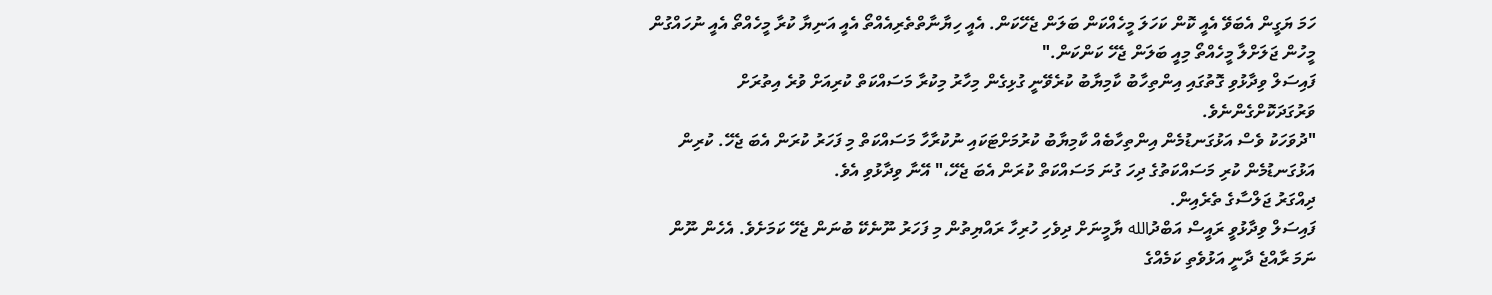ހަމަ ޔަގީން އެބަވޭ އެއީ ކޮން ކަހަލަ މީހެއްކަން ބަލަން ޖެހޭކަން. އެއީ ހިޔާނާތްތެރިއެއްތޯ އެއީ އަނިޔާ ކުރާ މީހެއްތޯ އެއީ ނުހައްގުން މީހުން ޖަލަށްލާ މީހެއްތޯ މިއީ ބަލަން ޖެހޭ ކަންކަން."
ފައިސަލް ވިދާޅުވި ގޮތުގައި އިންތިހާބު ކާމިޔާބު ކުރެވޭނީ ގުޅިގެން މިހާރު މިކުރާ މަސައްކަތް ކުރިއަށް ވުރެ އިތުރަށް ވަރުގަދަކޮށްގެންނެވެ.
"ދުވަހަކު ވެސް އަޅުގަނޑުމެން އިންތިހާބެއް ކާމިޔާބު ކުރުމަށްޓަކައި ނުކުރާހާ މަސައްކަތް މި ފަހަރު ކުރަން އެބަ ޖެހޭ. ކުރިން އަޅުގަނޑުމެން ކުރި މަސައްކަތުގެ ދިހަ ގުނަ މަސައްކަތް ކުރަން އެބަ ޖެހޭ،" އޭނާ ވިދާޅުވި އެވެ.
ދިއްގަރު ޖަލްސާގެ ތެރެއިން.
ފައިސަލް ވިދާޅުވީ ރައީސް އަބްދުالله ޔާމީނަށް ދިވެހި ހުރިހާ ރައްޔިތުން މި ފަހަރު ނޫނެކޭ ބުނަން ޖެހޭ ކަމަށެވެ. އެހެން ނޫން ނަމަ ރާއްޖެ ދާނީ އަޅުވެތި ކަމެއްގެ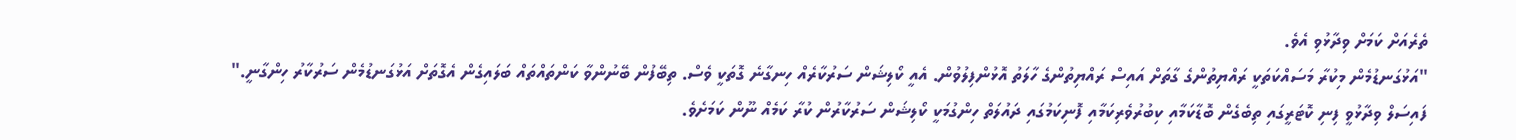ތެރެއަށް ކަމަށް ވިދާޅުވި އެވެ.
"އަޅުގަނޑުމެން މިކުރާ މަސައްކަތަކީ ރައްޔިތުންގެ ގާތަށް އައިސް ރައްޔިތުންގެ ހާލަތު އޮޅުންފިލުވުން. އެއީ ކޯލިޝަން ސަރުކާރެއް ހިނގާނެ ގޮތަކީ ވެސް. ތިބޭފުން ބޭނުންވާ ކަންތައްތައް ބަލައިގެން އެގޮތަށް އަޅުގަނޑުމެން ސަރުކާރު ހިންގާނީ."
ފައިސަލް ވިދާޅުވީ ފިނި ކޮޓަރީގައި ތިބެގެން ބޮޑާކަމާއި ކިބުރުވެރިކަމާއި ފޮނިކަމުގައި ދައުލަތް ހިންގުމަކީ ކޯލިޝަން ސަރުކާރުން ކުރާ ކަމެއް ނޫން ކަމަށެވެ.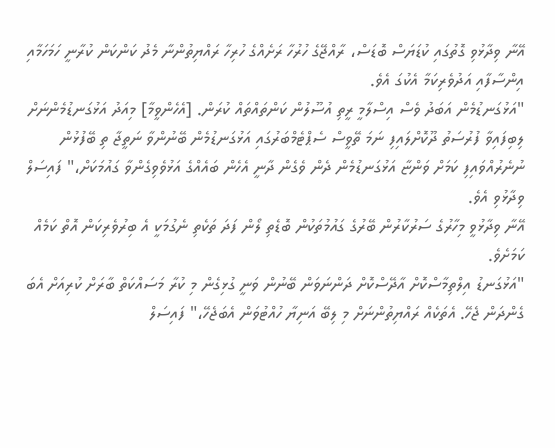އޭނާ ވިދާޅުވި ގޮތުގައި ކުޑަޔަސް ބޮޑަސް، ރާއްޖޭގެ ހުރުހާ ރަށެއްގެ ހުރިހާ ރައްޔިތުންނާ މެދު ކަންކަން ކުރާނީ ހަމަހަމާއި އިންސާފާއި އަދުވެރިކަމާ އެކުގަ އެވެ.
"އަޅުގަނޑުމެން އަބަދު ވެސް އިސްލާމީ ރީތި އުސޫލުން ކަންތައްތައް ކުރަން. [އެހެންވީމާ] މިއަދު އަޅުގަނޑުމެންނަށް ލިބިފައިވާ ފުރުސަތު ދޫކޮށްލައިފި ނަމަ ތޭވީސް ސެޕްޓެމްބަރުގައި އަޅުގަނޑުމެން ބޭނުންވާ ނަތީޖާ ތި ބޭފުޅުން ނުނެރުއްވައިފި ކަމަށް ވަންޏާ އަޅުގަނޑުމެން ދެން ވެގެން ދާނީ އެހެން ބައެއްގެ އަޅުވެވިގެންވާ ގައުމަކަށް،" ފައިސަލް ވިދާޅުވި އެވެ.
އޭނާ ވިދާޅުވީ މިހާރުގެ ސަރުކާރުން ބޭރުގެ ގައުމުތަކުން ބޮޑެތި ލޯން ފަދަ ތަކެތި ނެގުމަކީ އެ ބިރުވެރިކަން އޮތް ކަމެއް ކަމަށެވެ.
"އަޅުގަނޑު އިލްތިމާސްކޮށް އާދޭސްކޮށް ދަންނަވަން ބޭނުން ވަނީ ގުޅިގެން މި ކުރާ މަސައްކަތް ބާރަށް ކުރިއަށް އެބަ ގެންދަން ޖެހޭ. އެތަކެއް ރައްޔިތުންނަށް މި ލިބޭ އަނިޔާ ހުއްޓުވަން އެބަޖެހޭ،" ފައިސަލް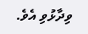ވިދާޅުވި އެވެ.